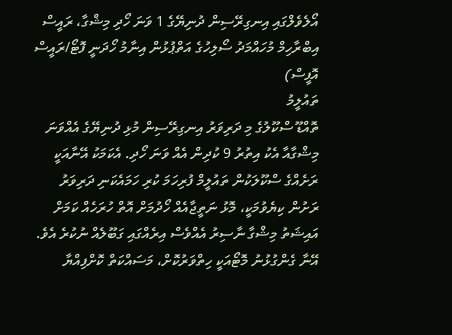އޯލެވެލްގައި އިނގިރޭސިން ދުނިޔޭގެ 1 ވަނަ ހޯދި މިޝްގާ، ރައީސް އިބްރާހިމް މުހައްމަދު ސޯލިހުގެ އަތްޕުޅުން އިނާމު ހޯދަނީ ފޮޓޯ/ރައީސް އޮފީސް)
ތައުލީމު
ތޮއްޑޫ ސްކޫލުގެ މި ދަރިވަރު އިނގިރޭސިން މުޅި ދުނިޔޭގެ އެއްވަނަ
މިޝްގާއާ އެކު އިތުރު 9 ކުދިން އެއް ވަނަ ހޯދި. އެކަމަކު އޭނާއަކީ ރަށެއްގެ ސްކޫލަކުން ތައުލީމް ފުރިހަމަ ކުރި ހަމައެކަނި ދަރިވަރު
ރަށުން ކިޔެވުމަކީ، މޮޅު ނަތީޖާއެއް ހޯދުމަށް އޮތް ހުރަހެއް ކަމަށް އައިޝަތު މިޝްގާ ނާސިރު އެއްވެސް އިރެއްގައި ގަބޫލެއް ނުކުރެ އެވެ. އޭނާ ގެންގުޅުނު މޮޓޯއަކީ ހިތްވަރުކޮށް، މަސައްކަތް ކޮށްފިއްޔާ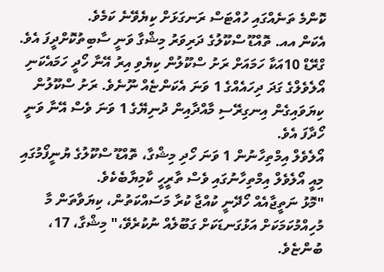ކޮންމެ ތަނެއްގައި ހުއްޓަސް ރަނގަޅަށް ކިޔެވޭނެ ކަމެވެ.
އެކަން އއ. ތޮއްޑޫ ސްކޫލުގެ ދަރިވަރު މިޝްގާ ވަނީ ސާބިތުކޮށްދީފަ އެވެ. ގްރޭޑް 10އަކާ ހަމައަށް ރަށު ސްކޫލުން ކިޔެވި އިރު އޭނާ ހޯދީ ހަމައެކަނި އޯލެވެލްގެ ގަދަ ދިހައެއްގެ 1 ވަނަ އެކަންޏެއް ނޫނެވެ. ރަށު ސްކޫލުން ކިޔަވައިގެން އިނގިރޭސި މާއްދާއިން ދުނިޔޭގެ 1 ވަނަ ވެސް އޭނާ ވަނީ ހޯދާފަ އެވެ.
އޯލެވެލް އިމްތިހާނުން 1 ވަނަ ހޯދި މިޝްގާ، ތޮއްޑޫ ސްކޫލުގެ ޔުނީފޯމުގައި
މިއީ އޯލެވެލް އިމްތިހާނުގައި ވެސް ތާރީހީ ކާމިޔާބެކެވެ.
"މޮޅު ނަތީޖާއެއް ހޯދޭނީ ކުއްޖާ ކުރާ މަސައްކަތުން، ކިޔަވާތަން މާ މުހިއްމުކަމަކަށް އަޅުގަނޑަކަށް ގަބޫލެއް ނުކުރެވޭ،" މިޝްގާ، 17، ބުންޏެވެ.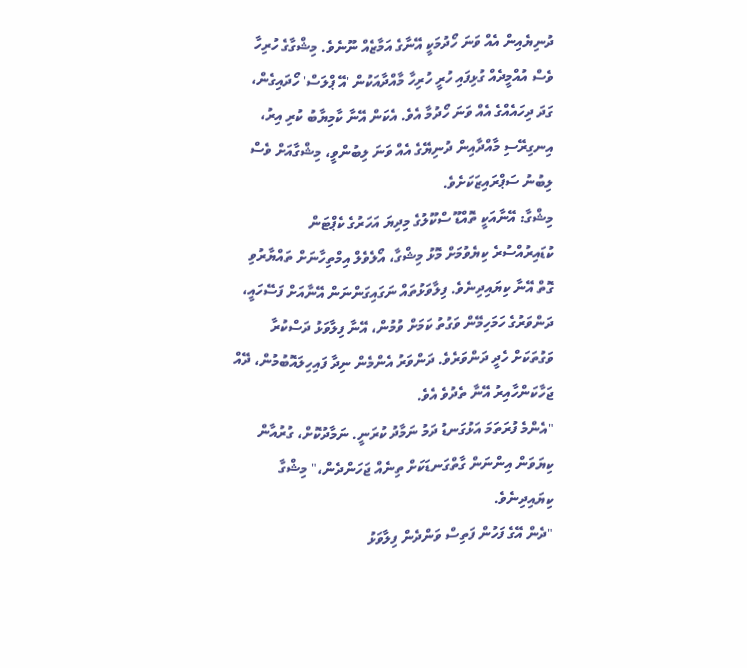ދުނިޔެއިން އެއް ވަނަ ހޯދުމަކީ އޭނާގެ އަމާޒެއް ނޫނެވެ. މިޝްގާގެ ހުރިހާ ވެސް އުއްމީދެއް ގުޅިފައި ހުރީ ހުރިހާ މާއްދާއަކުން 'އޭ ޕްލަސް' ހޯދައިގެން، ގަދަ ދިހައެއްގެ އެއް ވަނަ ހޯދުމާ އެވެ. އެކަން އޭނާ ކާމިޔާބު ކުރި އިރު، އިނގިރޭސި މާއްދާއިން ދުނިޔޭގެ އެއް ވަނަ ލިބުންވީ، މިޝްގާއަށް ވެސް ލިބުނު ސަޕްރައިޒަކަށެވެ.
މިޝްގާ: އޭނާއަކީ ތޮއްޑޫ ސްކޫލުގެ މިދިޔަ އަހަރުގެ ކެޕްޓަން
ކުޑައިރުއްސުރެ ކިޔެވުމަށް މޮޅު މިޝްގާ، އޯލެވެލް އިމްތިހާނަށް ތައްޔާރުވި ގޮތް އޭނާ ކިޔައިދިނެވެ. ފިލާވަޅުތައް ނަގައިގަންނަން އޭނާއަށް ފަސޭހައީ، ދަންވަރުގެ ހަމަހިމޭން ވަގުތު ކަމަށް ވުމުން، އޭނާ ފިލާވަޅު ދަސްކުރާ ވަގުތަކަށް ހެދީ ދަންވަރެވެ. ދަންވަރު އެންމެން ނިދާ ފައިހިލައޮބުމުން، ދޭއް ޖަހާކަންހާއިރު އޭނާ ތެދުވެ އެވެ.
"އެންމެ ފުރަތަމަ އަޅުގަނޑު ދަމު ނަމާދު ކުރަނީ. ނަމާދުކޮށް، ގުރުއާން ކިޔަވަން އިންނަން ގާތްގަނޑަކަށް ތިނެއް ޖަހަންދެން،" މިޝްގާ ކިޔައިދިނެވެ.
"ދެން އޭގެ ފަހުން ފަތިސް ވަންދެން ފިލާވަޅު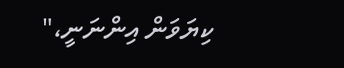ކިޔަވަން އިންނަނީ،"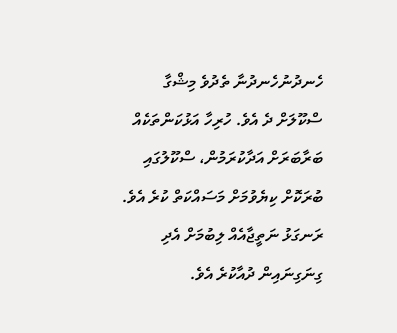ހެނދުނުހެނދުނާ ތެދުވެ މިޝްގާ ސްކޫލަށް ދެ އެވެ. ހުރިހާ އަޅުކަންތަކެއް ބަރާބަރަށް އަދާކުރަމުން، ސްކޫލުގައި ބުރަކޮށް ކިޔެވުމަށް މަސައްކަތް ކުރެ އެވެ. ރަނގަޅު ނަތީޖާއެއް ލިބުމަށް އެދި ގިނަގިނައިން ދުއާކުރެ އެވެ.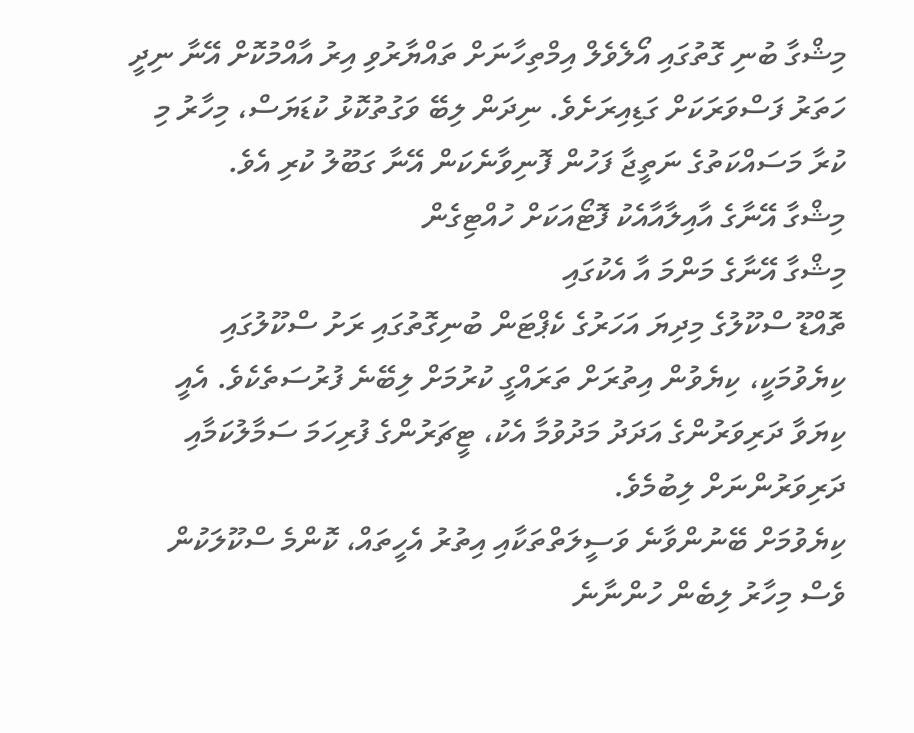މިޝްގާ ބުނި ގޮތުގައި އޯލެވެލް އިމްތިހާނަށް ތައްޔާރުވި އިރު އާއްމުކޮށް އޭނާ ނިދީ ހަތަރު ފަސްވަރަކަށް ގަޑިއިރަށެވެ. ނިދަން ލިބޭ ވަގުތުކޮޅު ކުޑަޔަސް، މިހާރު މި ކުރާ މަސައްކަތުގެ ނަތީޖާ ފަހުން ފޮނިވާނެކަން އޭނާ ގަބޫލު ކުރި އެވެ.
މިޝްގާ އޭނާގެ އާއިލާއާއެކު ފޮޓޯއަކަށް ހުއްޓިގެން
މިޝްގާ އޭނާގެ މަންމަ އާ އެކުގައި
ތޮއްޑޫ ސްކޫލުގެ މިދިޔަ އަހަރުގެ ކެޕްޓަން ބުނިގޮތުގައި ރަށު ސްކޫލުގައި ކިޔެވުމަކީ، ކިޔެވުން އިތުރަށް ތަރައްގީ ކުރުމަށް ލިބޭނެ ފުރުސަތެކެވެ. އެއީ ކިޔަވާ ދަރިވަރުންގެ އަދަދު މަދުވުމާ އެކު، ޓީޗަރުންގެ ފުރިހަމަ ސަމާލުކަމާއި  ދަރިވަރުންނަށް ލިބުމެވެ.
ކިޔެވުމަށް ބޭނުންވާނެ ވަސީލަތްތަކާއި އިތުރު އެހީތައް، ކޮންމެ ސްކޫލަކުން ވެސް މިހާރު ލިބެން ހުންނާނެ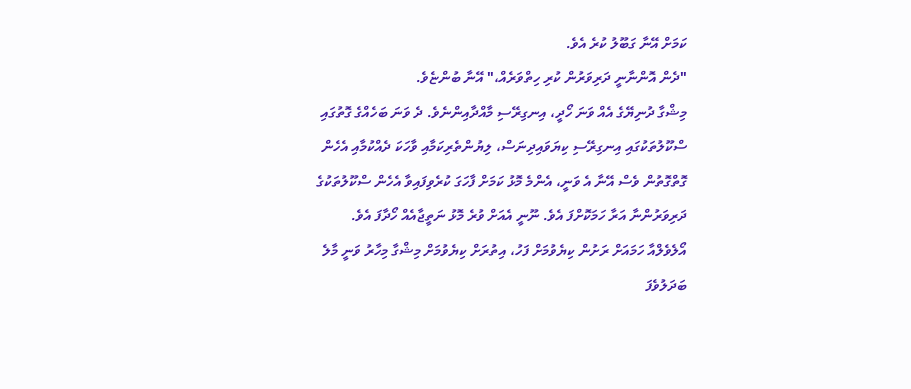ކަމަށް އޭނާ ގަބޫލު ކުރެ އެވެ.
"ދެން އޮންނާނީ ދަރިވަރުން ކުރި ހިތްވަރެއް،" އޭނާ ބުންޏެވެ.
މިޝްގާ ދުނިޔޭގެ އެއް ވަނަ ހޯދީ، އިނގިރޭސި މާއްދާއިންނެވެ. ދެ ވަނަ ބަހެއްގެ ގޮތުގައި ސްކޫލުތަކުގައި އިނގިރޭސި ކިޔަވައިދިނަސް، ލިޔުންތެރިކަމާއި ވާހަކަ ދެއްކުމާއި އެހެން ގޮތްގޮތުން ވެސް އޭނާ އެ ވަނީ، އެންމެ މޮޅު ކަމަށް ފާހަގަ ކުރެވިފައިވާ އެހެން ސްކޫލުތަކުގެ ދަރިވަރުންނާ އަރާ ހަމަކޮށްފަ އެވެ. ނޫނީ އެއަށް ވުރެ މޮޅު ނަތީޖާއެއް ހޯދާފަ އެވެ.
އޯލެވެލްއާ ހަމައަށް ރަށުން ކިޔެވުމަށް ފަހު، އިތުރަށް ކިޔެވުމަށް މިޝްގާ މިހާރު ވަނީ މާލެ ބަދަލުވެފަ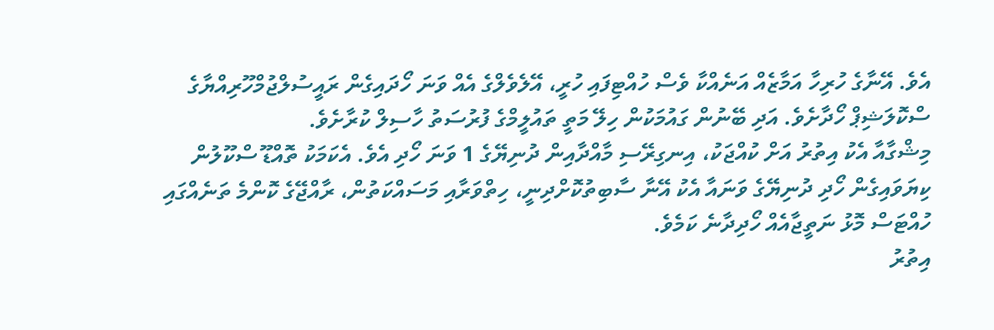އެވެ. އޭނާގެ ހުރިހާ އަމާޒެއް އަނެއްކާ ވެސް ހުއްޓިފައި ހުރީ، އޭލެވެލްގެ އެއް ވަނަ ހޯދައިގެން ރައީސުލްޖުމްހޫރިއްޔާގެ ސްކޮލަޝިޕް ހޯދާށެވެ. އަދި ބޭނުން ގައުމަކުން ހިލޭ މަތީ ތައުލީމްގެ ފުރުސަތު ހާސިލް ކުރާށެވެ.
މިޝްގާއާ އެކު އިތުރު އަށް ކުއްޖަކު، އިނގިރޭސި މާއްދާއިން ދުނިޔޭގެ 1 ވަނަ ހޯދި އެވެ. އެކަމަކު ތޮއްޑޫ ސްކޫލުން ކިޔަވައިގެން ހޯދި ދުނިޔޭގެ ވަނައާ އެކު އޭނާ ސާބިތުކޮށްދިނީ، ހިތްވަރާއި މަސައްކަތުން، ރާއްޖޭގެ ކޮންމެ ތަނެއްގައި ހުއްޓަސް މޮޅު ނަތީޖާއެއް ހޯދިދާނެ ކަމެވެ.
އިތުރު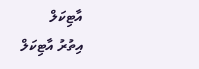އާޓިކަލް
އިތުރު އާޓިކަލް